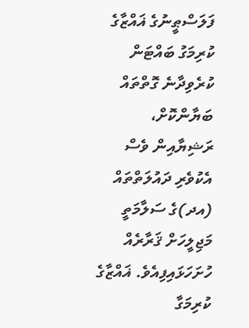ފަލަސްޠީނުގެ ޣައްޒާގެ ކުރިމަގު ބައްޓަން ކުރެވިދާނެ ގޮތްތައް ބަޔާންކޮށް، ރަޝިޔާއިން ވެސް އެކުވެރި ދައުލަތްތައް (އދ)ގެ ސަލާމަތީ މަޖިލީހަށް ޤަރާރެއް ހުށަހަޅައިފިއެވެ. ޣައްޒާގެ ކުރިމަގާ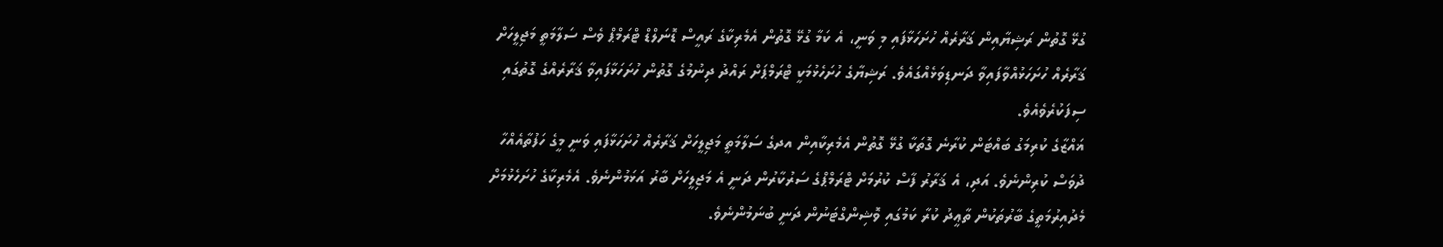ގުޅޭ ގޮތުން ރަޝިޔާއިން ޤަރާރެއް ހުށަހަޅާފައި މި ވަނީ، އެ ކަމާ ގުޅޭ ގޮތުން އެމެރިކާގެ ރައީސް ޑޮނަލްޑް ޓްރަމްޕް ވެސް ސަލާމަތީ މަޖިލީހަށް ޤަރާރެއް ހުށަހަޅުއްވާފައިވާ ދަނޑިވަޅެއްގައެވެ. ރަޝިޔާގެ ހުށަހެޅުމަކީ ޓްރަމްޕަށް ރައްދު ދިނުމުގެ ގޮތުން ހުށަހަޅާފައިވާ ޤަރާރެއްގެ ގޮތުގައި ސިފަކުރެވެއެވެ.
ޣައްޒާގެ ކުރިމަގު ބައްޓަން ކުރާނެ ގޮތަކާ ގުޅޭ ގޮތުން އެމެރިކާއިން އދގެ ސަލާމަތީ މަޖިލީހަށް ޤަރާރެއް ހުށަހަޅާފައި ވަނީ މީގެ ހަފުތާއެއްހާ ދުވަސް ކުރިންނެވެ. އަދި، އެ ޤަރާރު ފާސް ކުރުމަށް ޓްރަމްޕްގެ ސަރުކާރުން ދަނީ އެ މަޖިލީހަށް ބާރު އަޅަމުންނެވެ. އެމެރިކާގެ ހުށަހެޅުމަށް މެދުއިރުމަތީގެ ބާރުތަކުން ތާޢީދު ކުރާ ކަމުގައި ވޮޝިންގްޓަނުން ދަނީ ބުނަމުންނެވެ.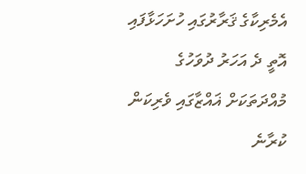އެމެރިކާގެ ޤަރާރުގައި ހުށަހަޅާފައި އޮތީ ދެ އަހަރު ދުވަހުގެ މުއްދަތަކަށް ޣައްޒާގައި ވެރިކަން ކުރާނެ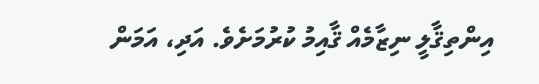އިންތިޤާލީ ނިޒާމެއް ޤާއިމު ކުރުމަށެވެ. އަދި، އަމަން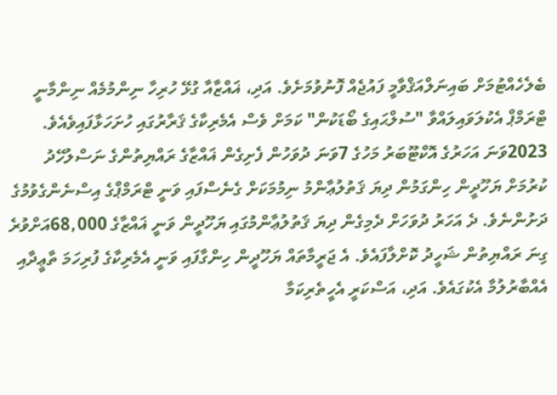ބެލެހެއްޓުމަށް ބައިނަލްއަޤްވާމީ ފައުޖެއް ފޮނުވުމަށެވެ. އަދި، ޣައްޒާއާ ގުޅޭ ހުރިހާ ނިންމުމެއް ނިންމާނީ ޓްރަމްޕް އެކުލަވައިލައްވާ "ސުލްޙައިގެ ބޯޑަކުން" ކަމަށް ވެސް އެމެރިކާގެ ޤަރާރުގައި ހުށަހަޅާފައިވެއެވެ.
2023ވަނަ އަހަރުގެ އޮކްޓޫބަރު މަހުގެ 7ވަނަ ދުވަހުން ފެށިގެން ޣައްޒާގެ ރައްޔިތުންގެ ނަސްލުހޭދު ކުރުމަށް ޔަހޫދީން ހިންގަމުން ދިޔަ ޤަތުލުޢާންމު ނިމުމަކަށް ގެނެސްފައި ވަނީ ޓްރަމްޕްގެ އިސްނެންގެވުމުގެ ދަށުންނެވެ. ދެ އަހަރު ދުވަހަށް ދެމިގެން ދިޔަ ޤަތުލުޢާންމުގައި ޔަހޫދީން ވަނީ ޣައްޒާގެ 68,000އަށްވުރެ ގިނަ ރައްޔިތުން ޝަހީދު ކޮށްލާފައެވެ. އެ ޖަރީމާތައް ޔަހޫދީން ހިންގާފައި ވަނީ އެމެރިކާގެ ފުރިހަމަ ތާޢީދާއި އެއްބާރުލުމާ އެކުގައެވެ. އަދި، އަސްކަރީ އެހީތެރިކަމާ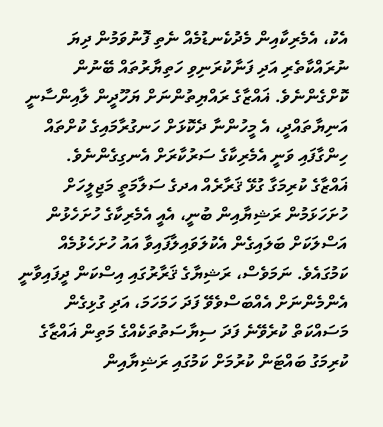އެކު، އެމެރިކާއިން މެދުކެނޑުމެއް ނެތި ފޮނުވަމުން ދިޔަ ނުރައްކާތެރި އަދި ފަނާކުރަނިވި ހަތިޔާރުތައް ބޭނުން ކޮށްގެންނެވެ. ޣައްޒާގެ ރައްޔިތުންނަށް ޔަހޫދީން ލާއިންސާނީ އަނިޔާތައްދީ، އެ މީހުންނާ ދެކޮޅަށް ހަނގުރާމައިގެ ކުށްތައް ހިންގާފައި ވަނީ އެމެރިކާގެ ސަރުކާރަށް އެނގިގެންނެވެ.
ޣައްޒާގެ ކުރިމަގާ ގުޅޭ ޤަރާރެއް އދގެ ސަލާމަތީ މަޖިލީހަށް ހުށަހަޅަމުން ރަޝިޔާއިން ބުނީ، އެއީ އެމެރިކާގެ ހުށަހެޅުން އަސްލަކަށް ބަލައިގެން އެކުލަވައިލާފައިވާ އައު ހުށަހެޅުމެއް ކަމުގައެވެ. ނަމަވެސް، ރަޝިޔާގެ ޤަރާރުގައި އިސްކަން ދީފައިވާނީ އެންމެންނަށް އެއްބަސްވެވޭ ފަދަ ހަމަހަމަ، އަދި ގުޅިގެން މަސައްކަތް ކުރެވޭނެ ފަދަ ސިޔާސަތުތަކެއްގެ މަތިން ޣައްޒާގެ ކުރިމަގު ބައްޓަން ކުރުމަށް ކަމުގައި ރަޝިޔާއިން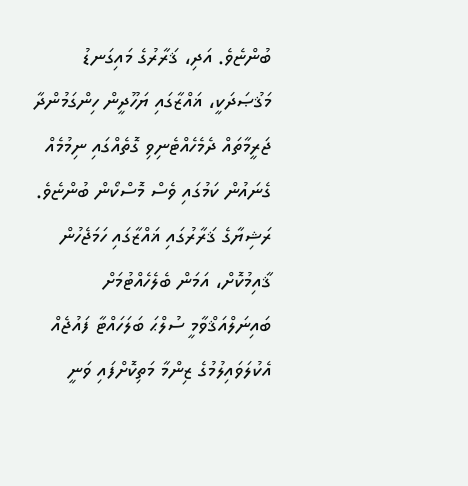ބުންޏެވެ. އަދި، ޤަރާރުގެ މައިގަނޑު މަޤުޞަދަކީ، ޣައްޒާގައި ޔަހޫދީން ހިންގަމުންދާ ޖަރީމާތައް ދެމެހެއްޓެނިވި ގޮތެއްގައި ނިމުމެއް ގެނައުން ކަމުގައި ވެސް މޮސްކޯން ބުންޏެވެ.
ރަޝިޔާގެ ޤަރާރުގައި ޣައްޒާގައި ހަމަޖެހުން ޤާއިމުކޮށް، އަމަން ބެލެހެއްޓުމަށް ބައިނަލްއަޤްވާމީ ސުލްޙަ ބަލަހައްޓާ ފައުޖެއް އެކުލަވައިލުމުގެ ޒިންމާ މަތިކޮށްފައި ވަނީ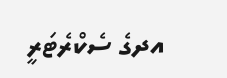އދގެ ސެކްރެޓަރީ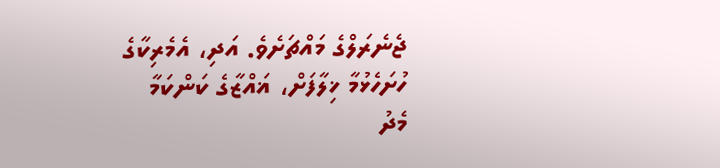ޖެނެރަލްގެ މައްޗަށެވެ. އަދި، އެމެރިކާގެ ހުށަހެޅުމާ ޚިލާފަށް، ޣައްޒާގެ ކަންކަމާ މެދު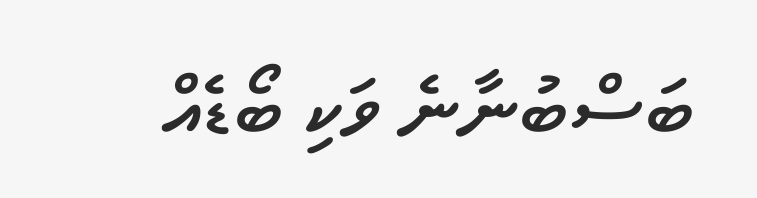ބަސްބުނާނެ ވަކި ބޯޑެއް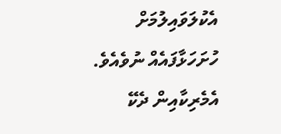އެކުލަވައިލުމަށް ހުށަހަޅާފައެއް ނުވެއެވެ. އެމެރިކާއިން ދެކޭ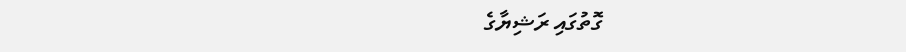ގޮތުގައި ރަޝިޔާގެ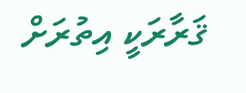ޤަރާރަކީ އިތުރަށް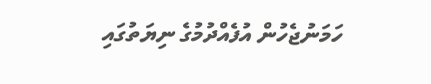ހަމަނުޖެހުން އުފެއްދުމުގެ ނިޔަތުގައި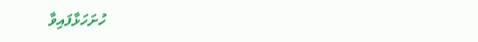ހުށަހަޅާފައިވާ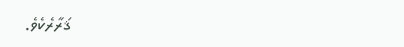ޤަރާރެކެވެ.